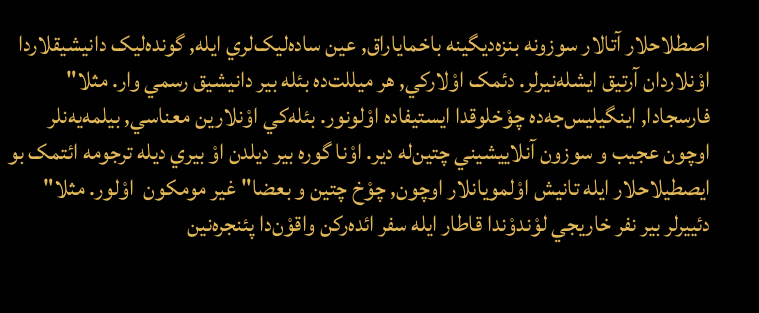اصطلاحلار آتالار سوزونه بنزه‌ديگينه باخماياراق, عين ساده‌ليک‌لري ايله, گونده‌ليک دانيشيقلاردا اوْنلاردان آرتيق ايشله‌نيرلر. دئمک اوْلارکي, هر ميللت‌ده بئله بير دانيشيق رسمي وار. مثلا" فارسجادا, اينگيليس‌جه‌ده چوْخلوقدا ايستيفاده اوْلونور. بئله‌کي اوْنلارين معناسي, بيلمه‌يه‌نلر اوچون عجيب و سوزون آنلاييشيني چتين‌له دير. اوْنا گوره بير ديلدن اوْ بيري ديله ترجومه ائتمک بو ايصطيلاحلار ايله تانيش اوْلمويانلار اوچون, چوْخ چتين و بعضا" غير مومکون  اوْلور. مثلا" دئييرلر بير نفر خاريجي لوْندوْندا قاطار ايله سفر ائده‌رکن واقوْن‌دا پئنجره‌نين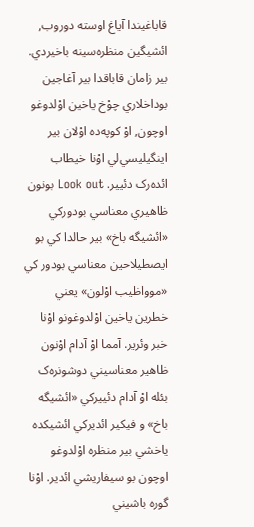قاباغيندا آياغ اوسته دوروب, ائشيگين منظره‌سينه باخيردي. بير زامان قاباقدا بير آغاجين بوداخلاري چوْخ ياخين اوْلدوغو اوچون, اوْ کوپه‌ده اوْلان بير اينگيليسي‌لي اوْنا خيطاب ائده‌رک دئيير. Look out بونون ظاهيري معناسي بودورکي «ائشيگه باخ» بير حالدا کي بو ايصطيلاحين معناسي بودور کي «موواظيب اوْلون» يعني خطرين ياخين اوْلدوغونو اوْنا خبر وئرير. آمما اوْ آدام اوْنون ظاهير معناسيني دوشونره‌ک بئله اوْ آدام دئييرکي «ائشيگه باخ» و فيکير ائديرکي ائشيکده ياخشي بير منظره اوْلدوغو اوچون بو سيفاريشي ائدير. اوْنا گوره باشيني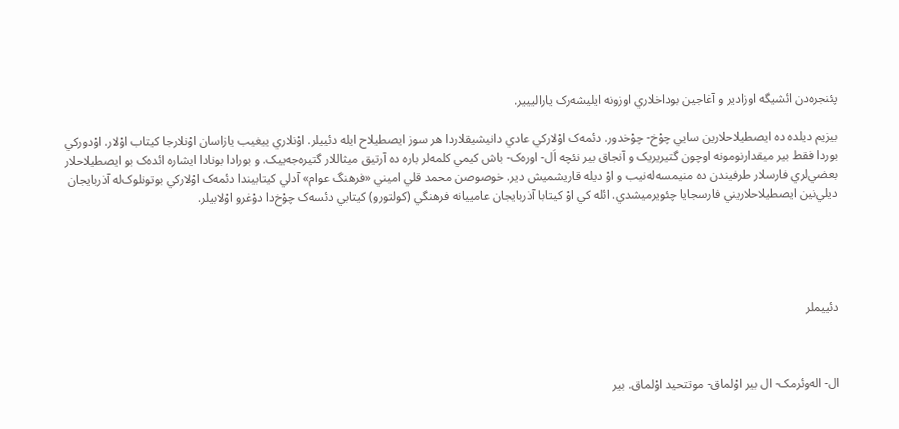پئنجره‌دن ائشيگه اوزادير و آغاجين بوداخلاري اوزونه ايليشه‌رک يارالييير.

بيزيم ديلده ده ايصطيلاحلارين سايي چوْخ- چوْخدور. دئمه‌ک اوْلارکي عادي دانيشيقلاردا هر سوز ايصطيلاح ايله دئييلر. اوْنلاري ييغيب يازاسان اوْنلارجا کيتاب اوْلار. اوْدورکي بوردا فقط بير ميقدارنومونه اوچون گتيريريک و آنجاق بير نئچه اَل- اوره‌ک- باش کيمي کلمه‌لر باره ده آرتيق ميثاللار گتيره‌جه‌ييک. و بورادا بونادا ايشاره ائده‌ک بو ايصطيلاحلار بعضي‌لري فارسلار طرفيندن ده منيمسه‌له‌نيب و اوْ ديله قاريشميش دير. خوصوصن محمد قلي اميني «فرهنگ عوام» آدلي کيتابيندا دئمه‌ک اوْلارکي بوتونلوک‌له آذربايجان ديلي‌نين ايصطيلاحلاريني فارسجايا چئويرميشدي. ائله کي اوْ کيتابا آذربايجان عامييانه فرهنگي (کولتورو) کيتابي دئسه‌ک چوْخ‌دا دوْغرو اوْلابيلر.





دئييملر



ال- اله‌وئرمک- ال بير اوْلماق- موتتحيد اوْلماق. بير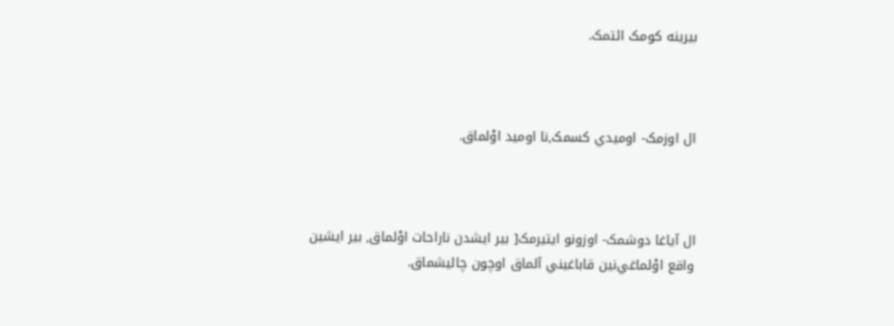بيرينه کومک ائتمک.



ال اوزمک- اوميدي کسمک,نا اوميد اوْلماق.



ال آياغا دوشمک- اوزونو ايتيرمک[ بير ايشدن ناراحات اوْلماق, بير ايشين واقع اوْلماغي‌نين قاباغيني آلماق اوچون چاليشماق.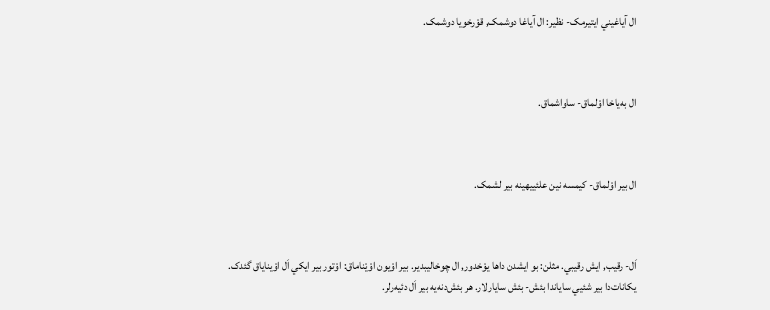ال آياغيني ايتيرمک- نظير: ال آياغا دوشمک, قوْرخويا دوشمک.



ال به‌ياخا اوْلماق- ساواشماق.



ال بير اوْلماق- کيمسه نين علئييهينه بير لشمک.



اَل- رقيب, ايش رقيبي. مثلن: بو ايشدن داها يوْخدور, ال چوخاليبدير. بير اوْيون اوْيْناماق: اوْتور بير ايکي اَل اوْيناياق گئدک. يکانات‌دا بير شئيي ساياندا بئش- بئش سايارلار. هر بئش‌دنه‌يه بير اَل دئيه‌رلر.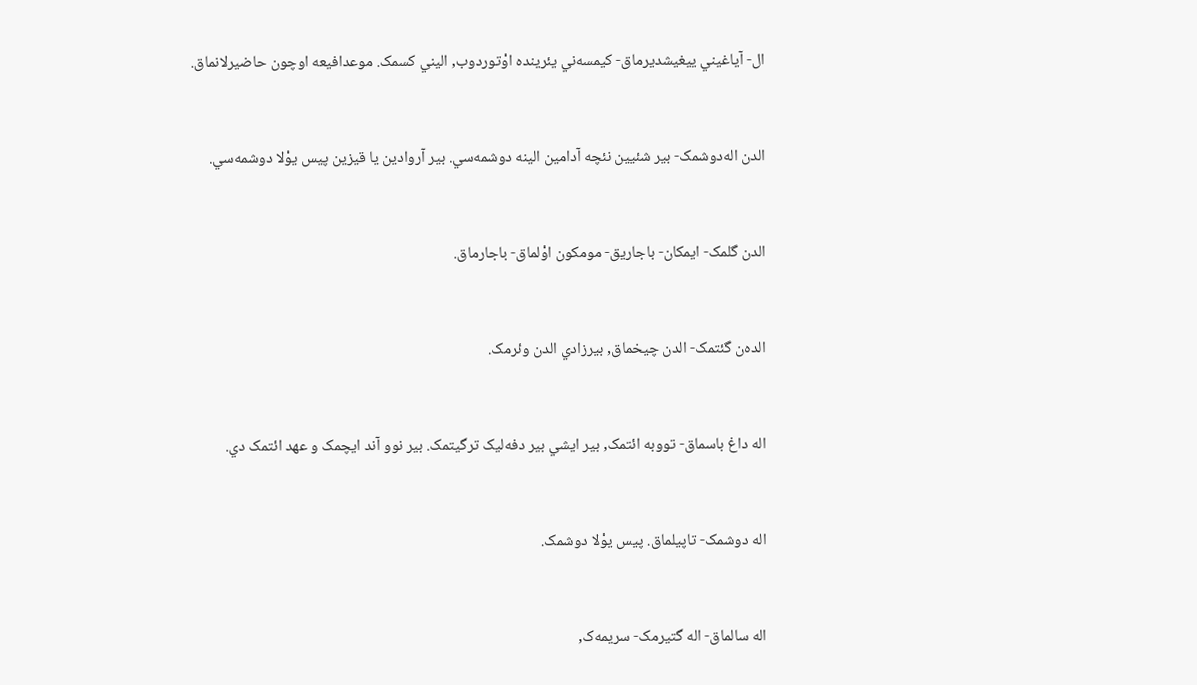ال- آياغيني ييغيشديرماق- کيمسه‌ني يئرينده اوْتوردوب, اليني کسمک. موعدافيعه اوچون حاضيرلانماق.



الدن اله‌دوشمک- بير شئيين نئچه آدامين الينه دوشمه‌سي. بير آروادين يا قيزين پيس يوْلا دوشمه‌سي.



الدن گلمک- ايمکان- باجاريق- مومکون اوْلماق- باجارماق.



الده‌ن گئتمک- الدن چيخماق, بيرزادي الدن وئرمک.



اله داغ باسماق- تووبه ائتمک, بير ايشي بير دفه‌ليک ترگيتمک. بير نوو آند ايچمک و عهد ائتمک دي.



اله دوشمک- تاپيلماق. پيس يوْلا دوشمک.



اله سالماق- اله گتيرمک- سريمه‌ک,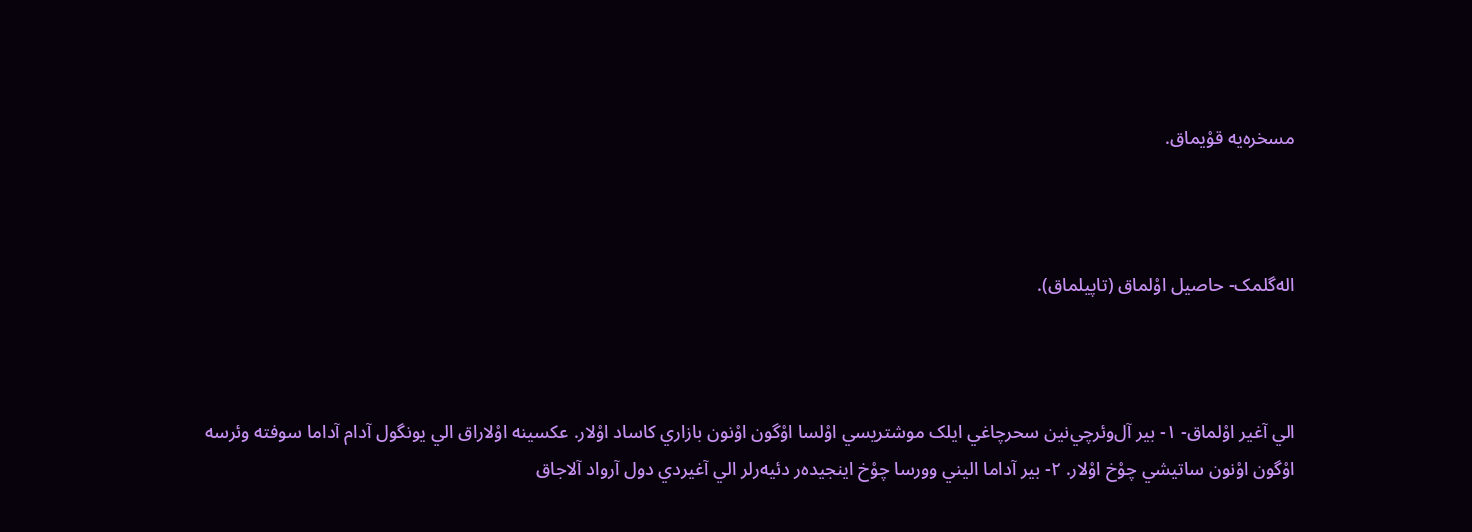مسخره‌يه قوْيماق.



اله‌گلمک- حاصيل اوْلماق (تاپيلماق).



الي آغير اوْلماق- ۱- بير آل‌وئرچي‌نين سحرچاغي ايلک موشتريسي اوْلسا اوْگون اوْنون بازاري کاساد اوْلار. عکسينه اوْلاراق الي يونگول آدام آداما سوفته وئرسه اوْگون اوْنون ساتيشي چوْخ اوْلار. ۲- بير آداما اليني وورسا چوْخ اينجيده‌ر دئيه‌رلر الي آغيردي دول آرواد آلاجاق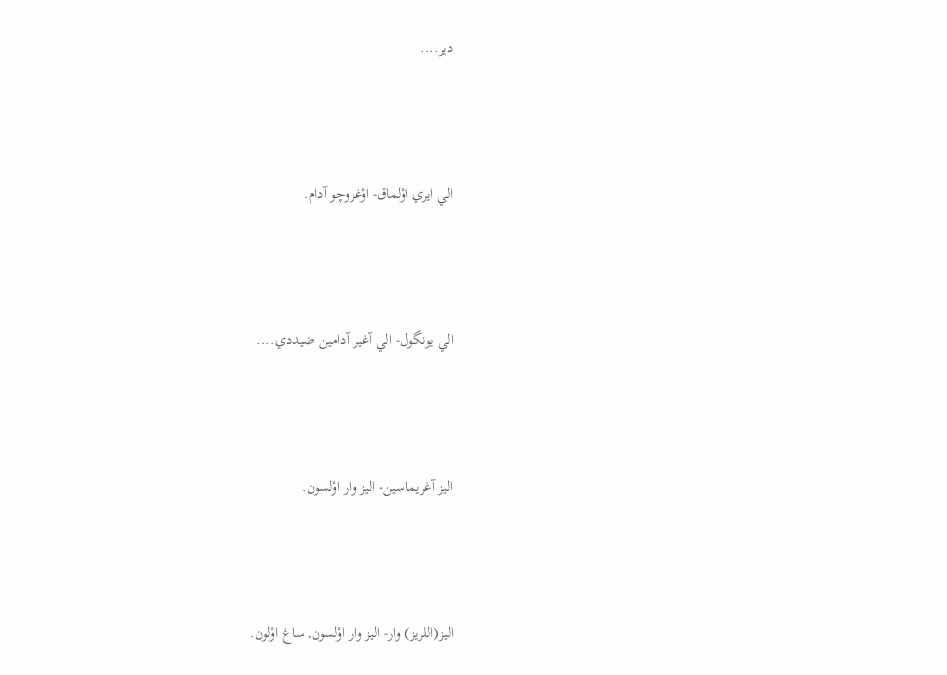دير....



الي ايري اوْلماق- اوْغروچو آدام.



الي يونگول- الي آغير آدامين ضيددي....



اليز آغريماسين- اليز وار اوْلسون.



اليز(اللريز) وار- اليز وار اوْلسون, ساغ اوْلون.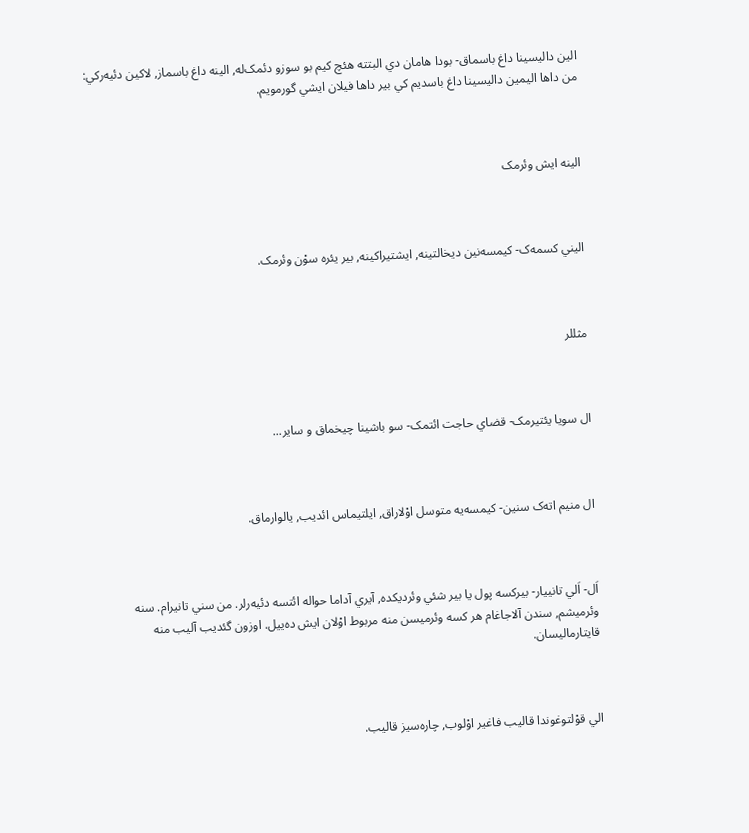الين داليسينا داغ باسماق- بودا هامان دي البتته هئچ کيم بو سوزو دئمک‌له, الينه داغ باسماز, لاکين دئيه‌رکي: من داها اليمين داليسينا داغ باسديم کي بير داها فيلان ايشي گورمويم.



الينه ايش وئرمک



اليني کسمه‌ک- کيمسه‌نين ديخالتينه, ايشتيراکينه, بير يئره سوْن وئرمک.



مثللر



ال سويا يئتيرمک- قضاي حاجت ائتمک- سو باشينا چيخماق و ساير...



ال منيم اته‌ک سنين- کيمسه‌يه متوسل اوْلاراق, ايلتيماس ائديب, يالوارماق.



اَل- اَلي تانييار- بيرکسه پول يا بير شئي وئرديکده, آيري آداما حواله ائتسه دئيه‌رلر. من سني تانيرام. سنه وئرميشم, سندن آلاجاغام هر کسه وئرميسن منه مربوط اوْلان ايش ده‌ييل. اوزون گئديب آليب منه قايتارماليسان.



الي قوْلتوغوندا قاليب فاغير اوْلوب, چاره‌سيز قاليب.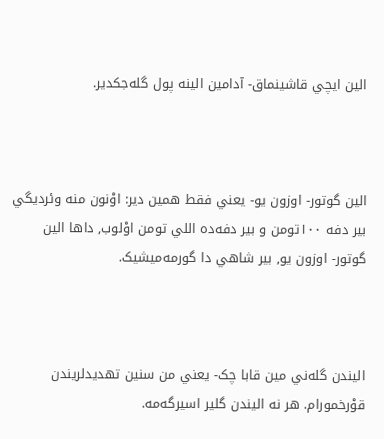الين ايچي قاشينماق- آدامين الينه پول گله‌جکدير.



الين گوتور- اوزون يو- يعني فقط همين دير: اوْنون منه وئرديگي بير دفه ۱۰۰تومن و بير دفه‌ده اللي تومن اوْلوب, داها الين گوتور- اوزون يو, بير شاهي دا گورمه‌ميشيک.



اليندن گله‌ني مين قابا چک- يعني من سنين تهديدلريندن قوْرخمورام. هر نه اليندن گلير اسيرگه‌مه.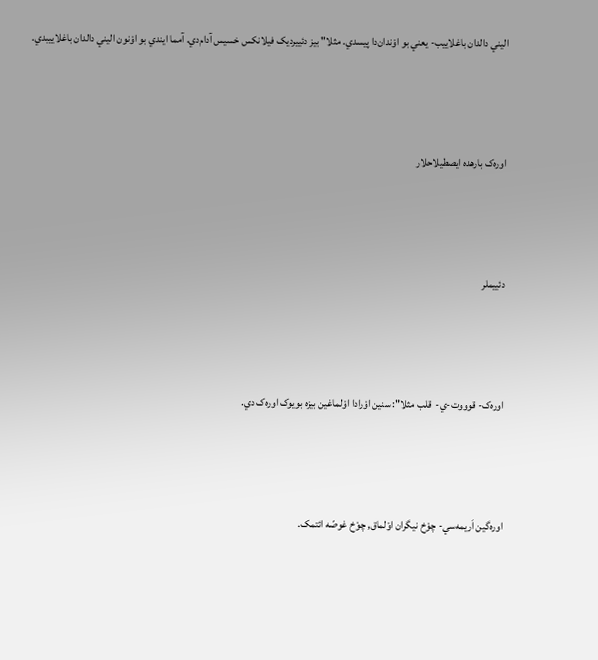اليني دالدان باغلاييب- يعني بو اوْندان‌دا پيسدي. مثلا" بيز دئييرديک فيلانکس خسيس آدام‌دي. آمما ايندي بو اوْنون اليني دالدان باغلاييبدي.



اوره‌ک بارهده ايصطيلاحلار



دئييملر



اوره‌ک- قوووت-ي-  قلب مثلا": سنين اوْرادا اوْلماغين بيزه بويوک اوره‌ک دي.



اوره‌گين اَريمه‌سي- چوْخ نيگران اوْلماق, چوْخ غوصّه ائتمک.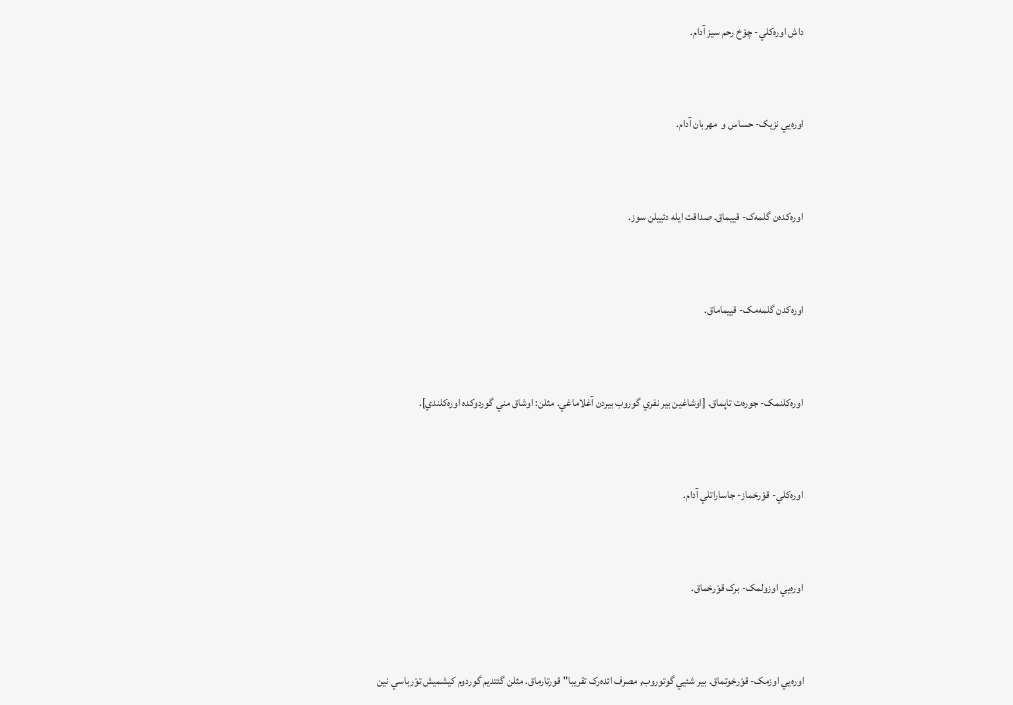داش اوره‌کلي- چوْخ رحم سيز آدام.



اوره‌يي نزيک- حساس و  مهربان آدام.



اوره‌کده‌ن گلمه‌ک- قييماق. صداقت ايله دئييلن سوز.



اوره‌کدن گلمه‌مک- قييماماق.



اوره‌کلنمک- جوره‌ت تاپماق. [اوشاغين بير نفري گوروب بيردن آغلاماغي. مثلن: اوشاق مني گوردوکده اوره‌کلندي].



اوره‌کلي- قوْرخماز- جاساراتلي آدام.



اوره‌يي اوزولمک- برک قوْرخماق.



اوره‌يي اوزمک- قوْرخوتماق. بير شئيي گوتوروب, مصرف ائده‌رک تقريبا" قورتارماق. مثلن گئتديم گوردوم کيشميش توْرباسي نين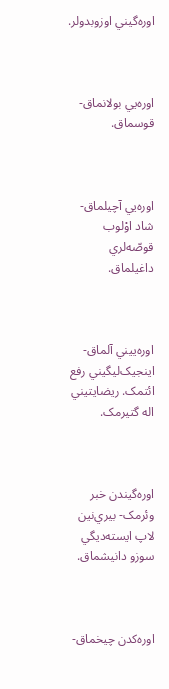اوره‌گيني اوزوبدولر.



اوره‌يي بولانماق- قوسماق.



اوره‌يي آچيلماق- شاد اوْلوب قوصّه‌لري داغيلماق.



اوره‌ييني آلماق- اينجيک‌ليگيني رفع ائتمک. ريضايتيني اله گتيرمک.



اوره‌گيندن خبر وئرمک- بيري‌نين لاپ ايسته‌ديگي سوزو دانيشماق.



اوره‌کدن چيخماق-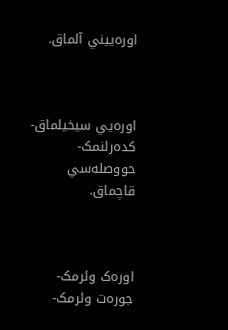اوره‌ييني آلماق.



اوره‌يي سيخيلماق- کده‌رلنمک- حووصله‌سي قاچماق.



اوره‌ک وئرمک- جوره‌ت وئرمک-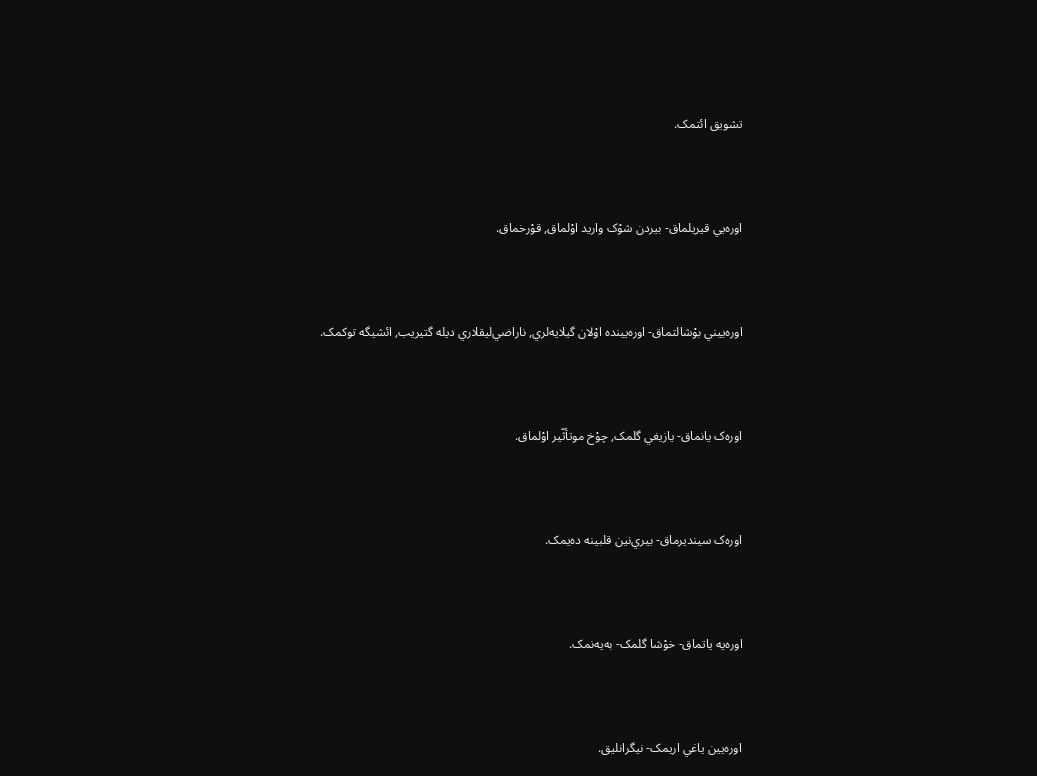تشويق ائتمک.



اوره‌يي قيريلماق- بيردن شوْک واريد اوْلماق, قوْرخماق.



اوره‌ييني بوْشالتماق- اوره‌يينده اوْلان گيلايه‌لري, ناراضي‌ليقلاري ديله گتيريب, ائشيگه توکمک.



اوره‌ک يانماق- يازيغي گلمک, چوْخ موتأثّير اوْلماق.



اوره‌ک سينديرماق- بيري‌نين قلبينه ده‌يمک.



اوره‌يه ياتماق- خوْشا گلمک- به‌يه‌نمک.



اوره‌يين ياغي اريمک- نيگرانليق.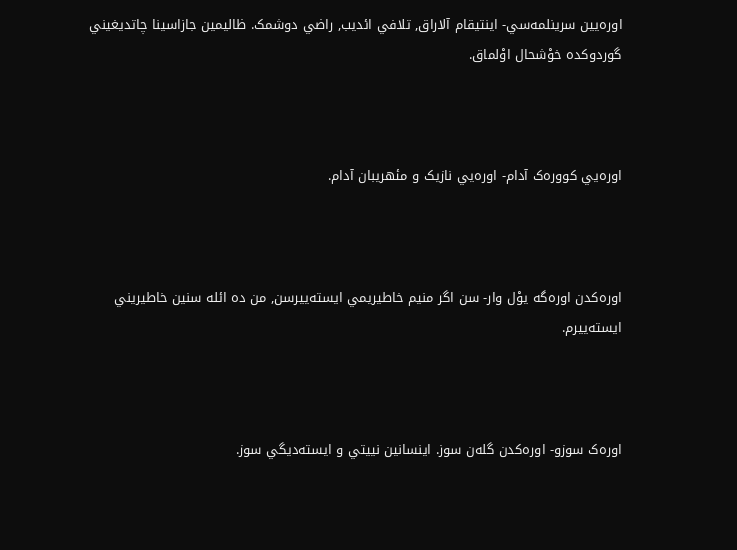اوره‌يين سرينلمه‌سي- اينتيقام آلاراق, تلافي ائديب, راضي دوشمک. ظاليمين جازاسينا چاتديغيني گوردوکده خوْشحال اوْلماق.



اوره‌يي کووره‌ک آدام- اوره‌يي نازيک و مئهريبان آدام.



اوره‌کدن اوره‌گه يوْل وار- سن اگر منيم خاطيريمي ايسته‌ييرسن, من ده ائله سنين خاطيريني ايسته‌ييرم.



اوره‌ک سوزو- اوره‌کدن گله‌ن سوز. اينسانين نييتي و ايسته‌ديگي سوز.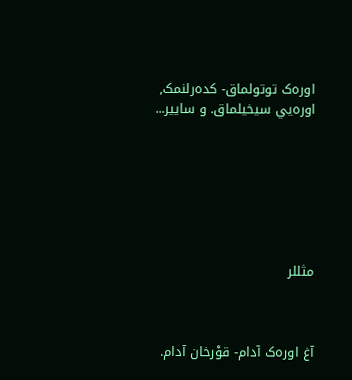اوره‌ک توتولماق- کده‌رلنمک, اوره‌يي سيخيلماق. و سايير...







مثللر



آغ اوره‌ک آدام- قوْرخان آدام.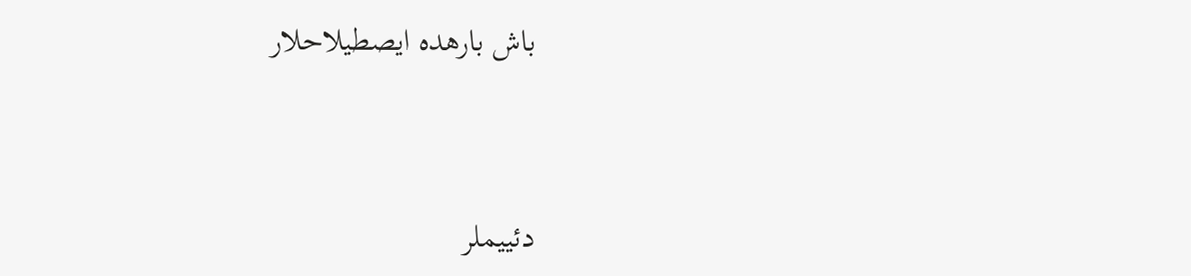باش بارهده ايصطيلاحلار



دئييملر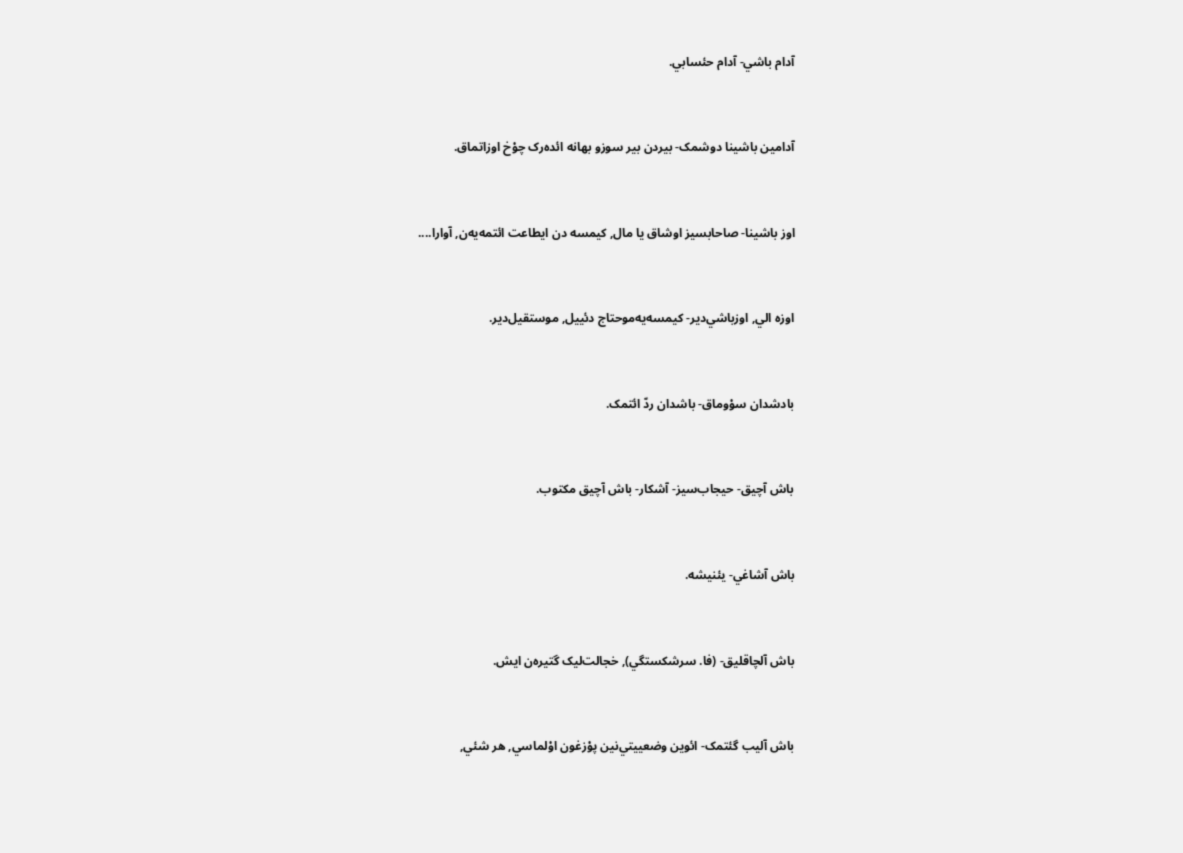آدام باشي- آدام حئسابي.



آدامين باشينا دوشمک- بيردن بير سوزو بهانه ائده‌رک چوْخ اوزاتماق.



اوز باشينا- صاحابسيز اوشاق يا مال, کيمسه دن ايطاعت ائتمه‌يه‌ن, آوارا....



اوزه الي, اوزباشي‌دير- کيمسه‌يه‌موحتاج دئييل, موستقيل‌دير.



بادشدان سوْوماق- باشدان ردّ ائتمک.



باش آچيق- حيجاب‌سيز- آشکار- باش آچيق مکتوب.



باش آشاغي- يئنيشه.



باش آلچاقليق- (فا. سرشکستگي), خجالت‌ليک گتيره‌ن ايش.



باش آليب گئتمک- ائوين وضعييتي‌نين پوْزغون اوْلماسي, هر شئي,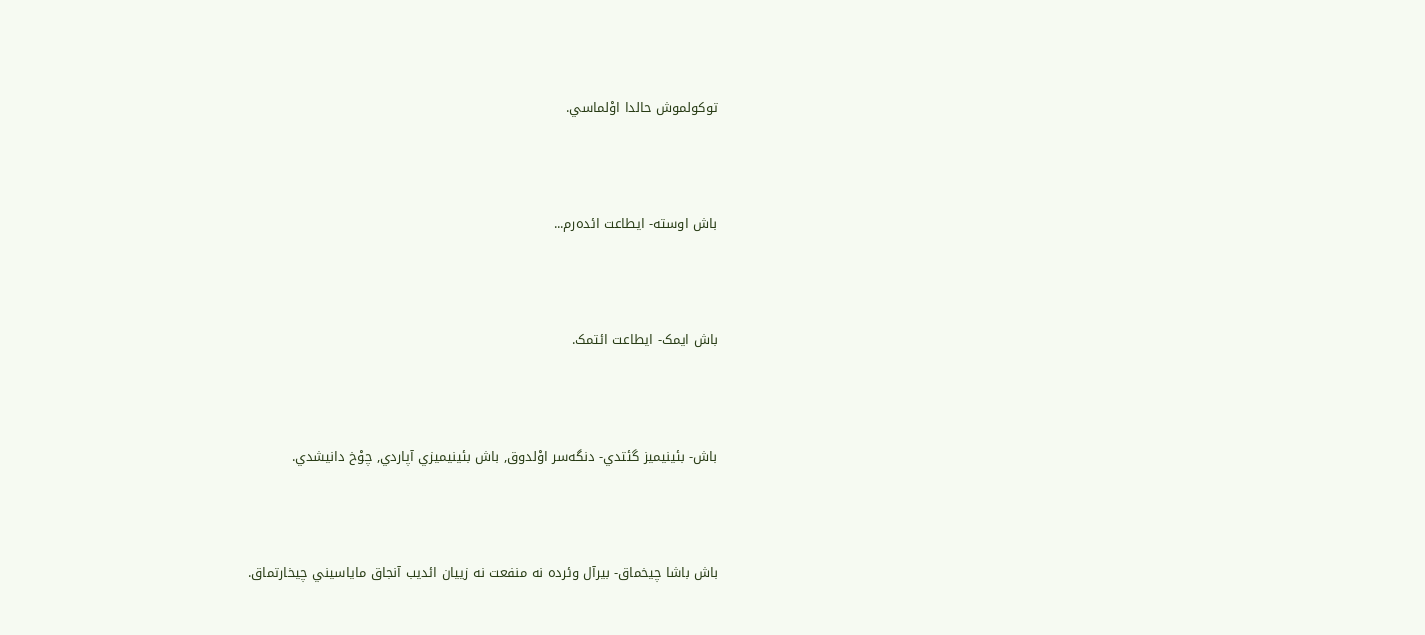توکولموش حالدا اوْلماسي.



باش اوسته- ايطاعت ائده‌رم...



باش ايمک- ايطاعت ائتمک.



باش- بئينيميز گئتدي- دنگه‌سر اوْلدوق, باش بئينيميزي آپاردي, چوْخ دانيشدي.



باش باشا چيخماق- بيرآل وئرده نه منفعت نه زييان ائديب آنجاق ماياسيني چيخارتماق.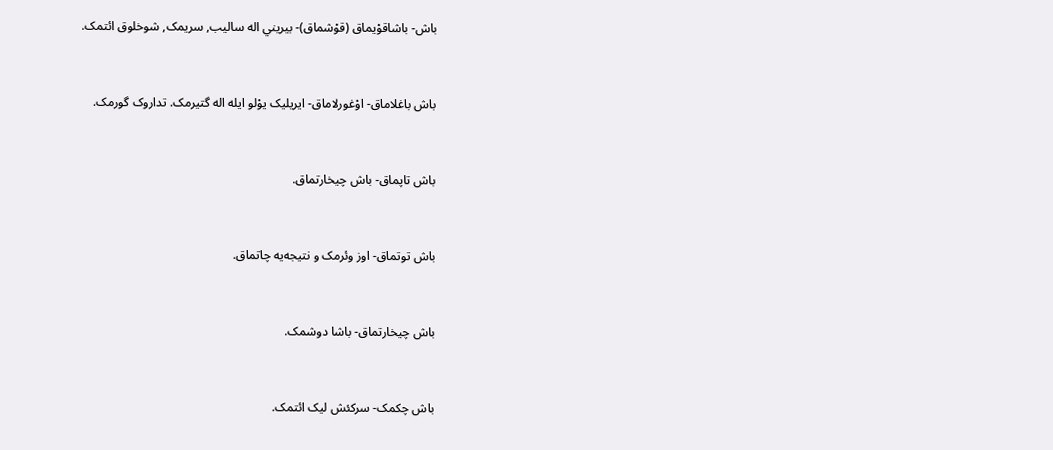باش- باشاقوْيماق (قوْشماق)- بيريني اله ساليب, سريمک, شوخلوق ائتمک.



باش باغلاماق- اوْغورلاماق- ايريليک يوْلو ايله اله گتيرمک. تداروک گورمک.



باش تاپماق- باش چيخارتماق.



باش توتماق- اوز وئرمک و نتيجه‌يه چاتماق.



باش چيخارتماق- باشا دوشمک.



باش چکمک- سرکئش ليک ائتمک.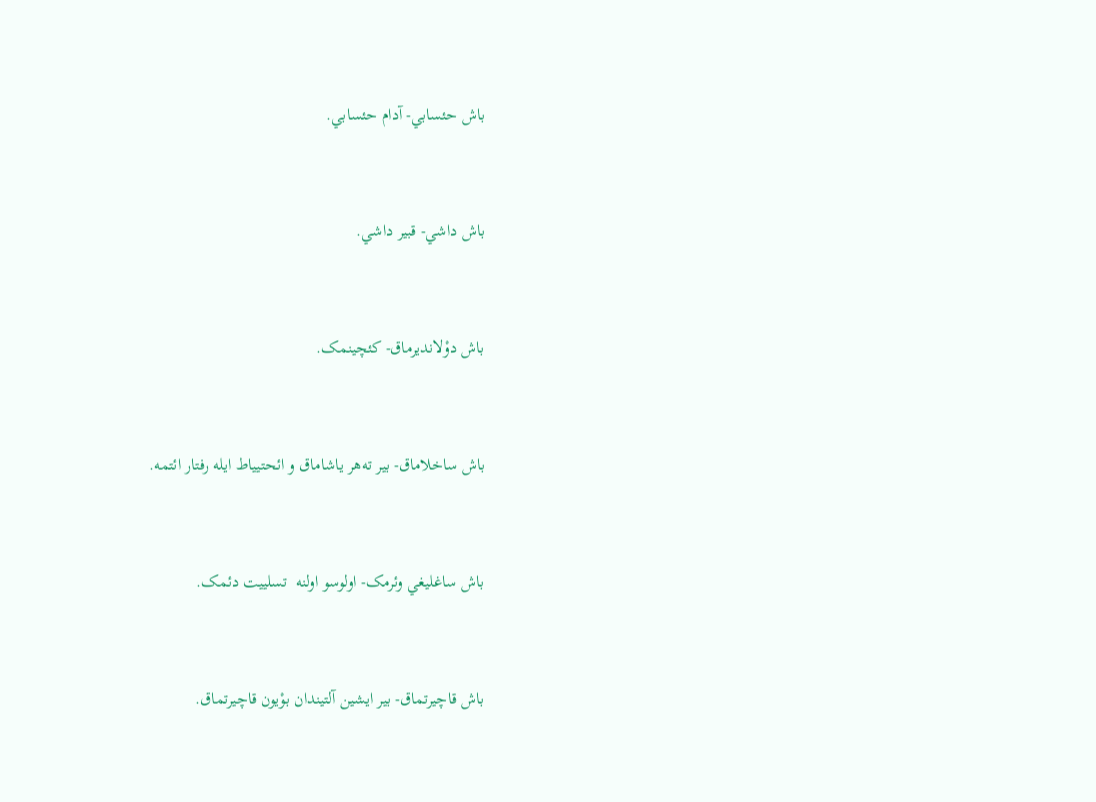باش حئسابي- آدام حئسابي.



باش داشي- قبير داشي.



باش دوْلانديرماق- کئچينمک.



باش ساخلاماق- بير ته‌هر ياشاماق و ائحتيياط ايله رفتار ائتمه‌.



باش ساغليغي وئرمک- اولوسو اولنه  تسلييت دئمک.



باش قاچيرتماق- بير ايشين آلتيندان بوْيون قاچيرتماق.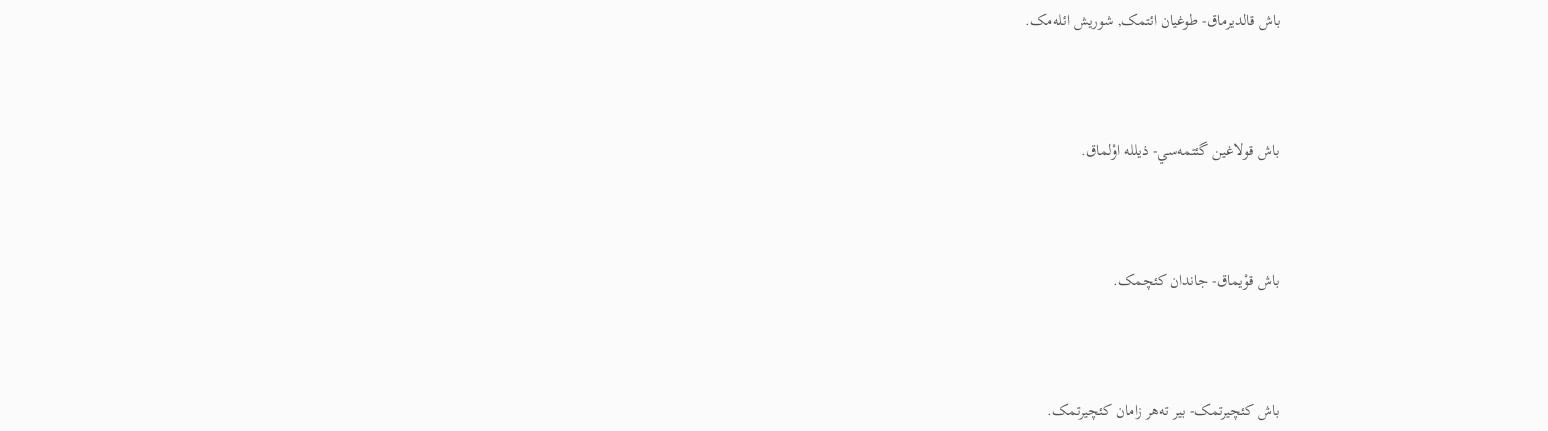باش قالديرماق- طوغيان ائتمک, شوريش ائله‌مک.



باش قولاغين گئتمه‌سي- ذيلله اوْلماق.



باش قوْيماق- جاندان کئچمک.



باش کئچيرتمک- بير ته‌هر زامان کئچيرتمک.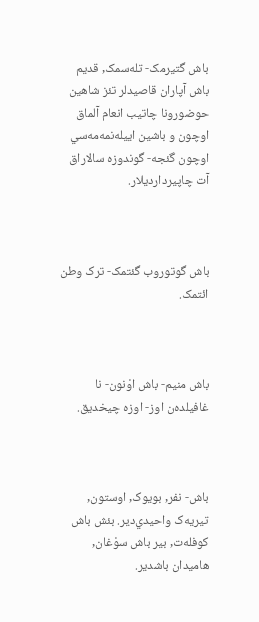باش گتيرمک- تله‌سمک, قديم باش آپاران قاصيدلر تئز شاهين حوضورونا چاتيب انعام آلماق اوچون و باشين اييله‌نمه‌مه‌سي اوچون گئجه- گوندوزه سالاراق آت چاپيردارديلار.



باش گوتوروب گئتمک- ترک وطن ائتمک.



باش منيم- باش اوْنون- نا غافيلده‌ن اوز- اوزه چيخديق.



باش- نفر, بويوک, اوستون, تيريه‌ک واحيدي‌دير. بئش باش کوفله‌ت, بير باش سوْغان, هاميدان باشدير.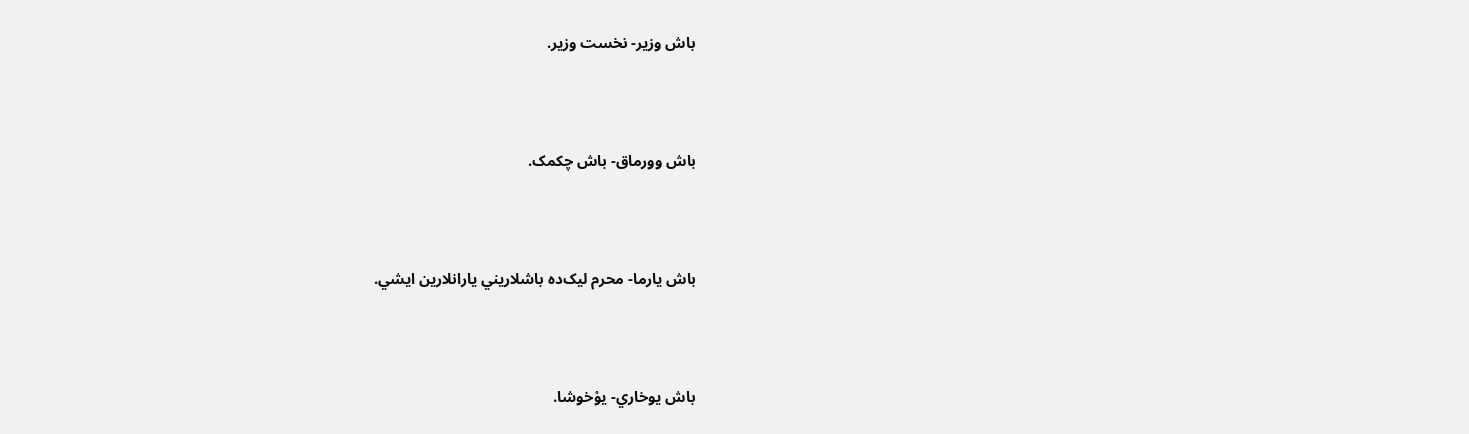باش وزير- نخست وزير.



باش وورماق- باش چکمک.



باش يارما- محرم ليک‌ده باشلاريني يارانلارين ايشي.



باش يوخاري- يوْخوشا.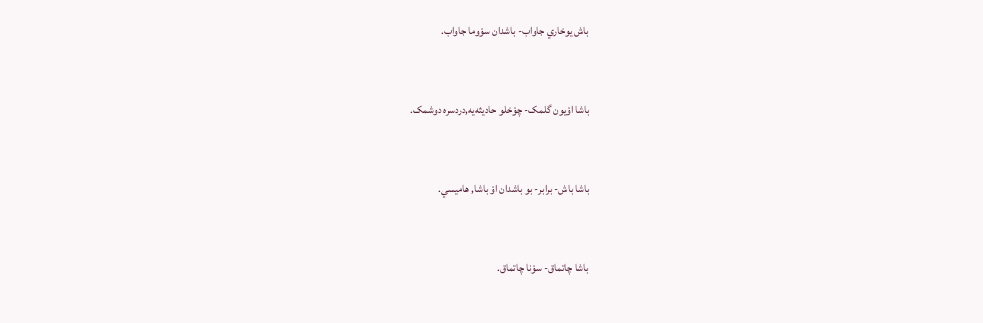باش يوخاري جاواب- باشدان سوْوما جاواب.



باشا اوْيون گلمک- چوْخلو حاديثه‌يه‌,دردسره دوشمک.



باشا باش- برابر- بو باشدان اوْ باشا, هاميسي.



باشا چاتماق- سوْنا چاتماق.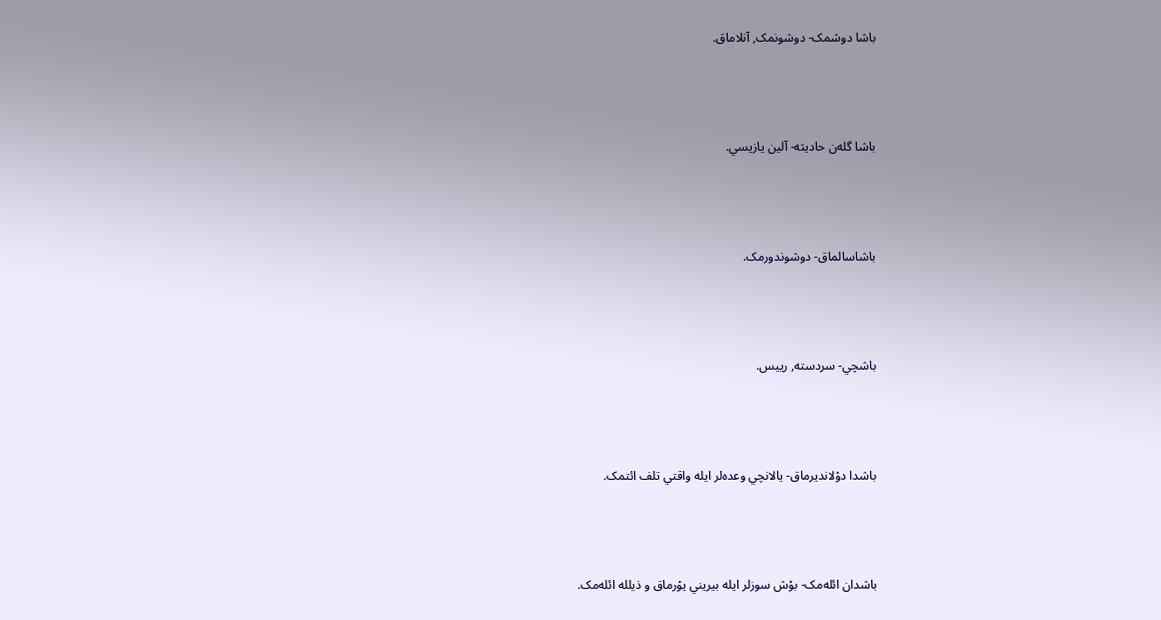باشا دوشمک- دوشونمک, آنلاماق.



باشا گله‌ن حاديثه- آلين يازيسي.



باشاسالماق- دوشوندورمک.



باشچي- سردسته, رييس.



باشدا دوْلانديرماق- يالانچي وعده‌لر ايله واقتي تلف ائتمک.



باشدان ائله‌مک- بوْش سوزلر ايله بيريني يوْرماق و ذيلله ائله‌مک.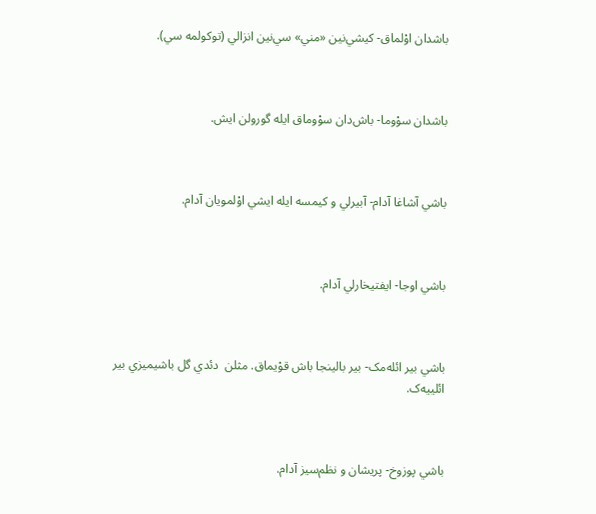باشدان اوْلماق- کيشي‌نين «مني» سي‌نين انزالي (توکولمه سي).



باشدان سوْوما- باش‌دان سوْوماق ايله گورولن ايش.



باشي آشاغا آدام- آبيرلي و کيمسه ايله ايشي اوْلمويان آدام.



باشي اوجا- ايفتيخارلي آدام.



باشي بير ائله‌مک- بير بالينجا باش قوْيماق. مثلن  دئدي گل باشيميزي بير ائلييه‌ک.



باشي پوزوخ- پريشان و نظم‌‌سيز آدام.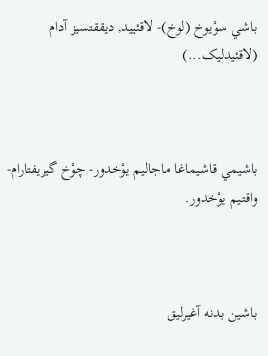باشي سوْيوخ (لوخ)- لاقئييد, ديققتسيز آدام (لاقئيدليک...)



باشيمي قاشيماغا ماجاليم يوْخدور- چوْخ گيريفتارام- واقتـيم يوْخدور.



باشين بدنه آغيرليق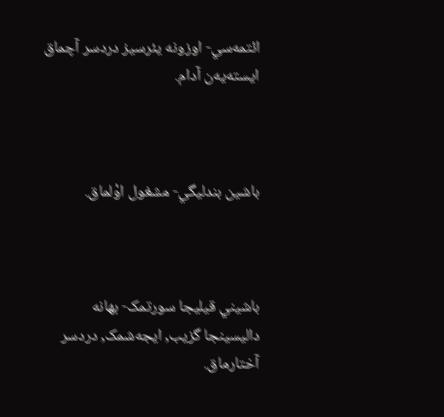ائتمه‌سي- اوزونه يئرسيز دردسر آچماق ايسته‌يه‌ن آدام.



باشين بندليگي- مشغول اوْلماق.



باشيني قيليجا سورتمک- بهانه داليسينجا گزيب, ايجه‌شمک, دردسر آختارماق.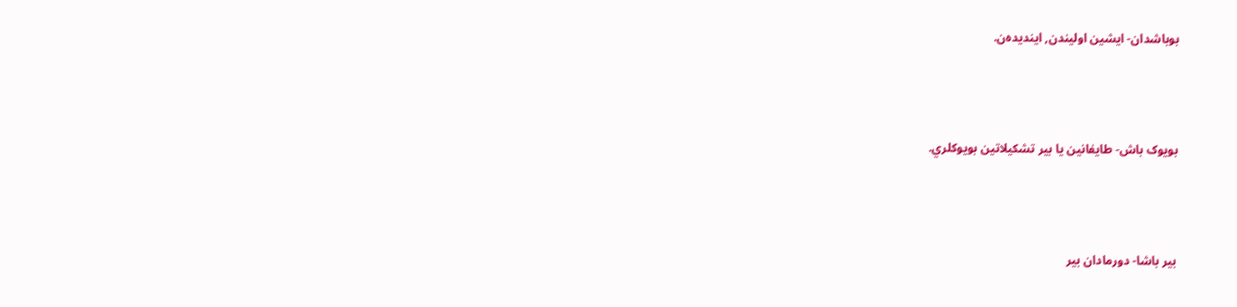بوباشدان- ايشين اوليندن, اينديده‌ن.



بويوک باش- طايفانين يا بير تشکيلاتين بويوکلري.



بير باشا- دورمادان بير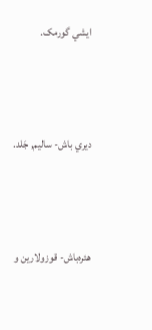ايشي گورمک.



ديري باش- ساليم, جَلد.



هئره‌باش- قوزولارين و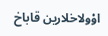اوْولاخلارين قاباخ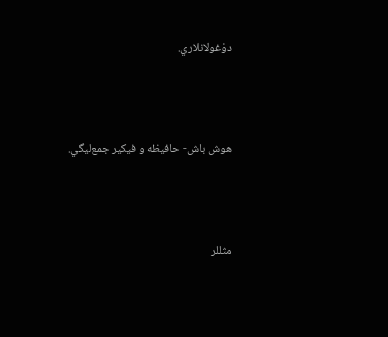دوْغولانلاري.



هوش باش- حافيظه و فيکير جمع‌ليگي.



مثللر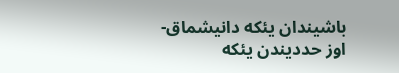باشيندان يئکه دانيشماق- اوز حدديندن يئکه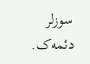سوزلر دئمه‌ک.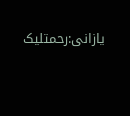یازانی:رحمتلیک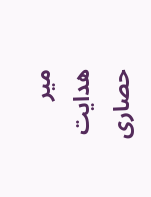میر هدایت حصاری